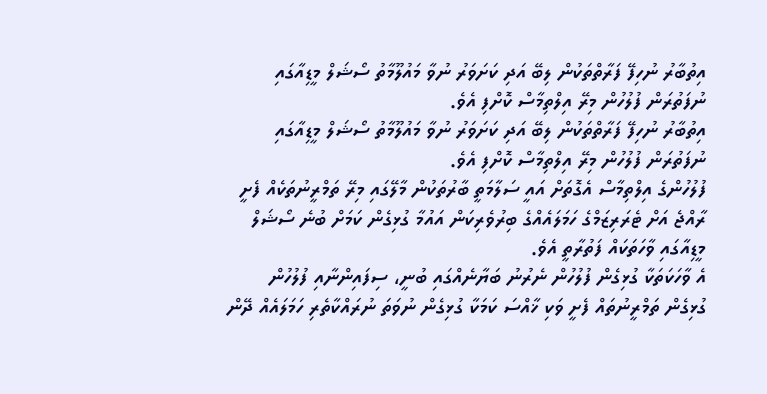އިތުބާރު ނުހިފޭ ފަރާތްތަކުން ލިބޭ އަދި ކަށަވަރު ނުވާ މައުލޫމާތު ސޯޝަލް މީޑިއާގައި ނުފަތުރަން ފުލުހުން މިރޭ އިލްތިމާސް ކޮށްފި އެވެ.
އިތުބާރު ނުހިފޭ ފަރާތްތަކުން ލިބޭ އަދި ކަށަވަރު ނުވާ މައުލޫމާތު ސޯޝަލް މީޑިއާގައި ނުފަތުރަން ފުލުހުން މިރޭ އިލްތިމާސް ކޮށްފި އެވެ.
ފުލުހުންގެ އިލްތިމާސް އެގޮތަށް އައީ ސަލާމަތީ ބާރުތަކުން މާލޭގައި މިރޭ ތަމްރީނުތަކެއް ފެށީ ރާއްޖެ އަށް ޓެރަރިޒަމްގެ ހަމަލައެއްގެ ބިރުވެރިކަން އައުމާ ގުޅިގެން ކަމަށް ބުނެ ސޯޝަލް މީޑިއާގައި ވާހަތަކައް ފަތުރާތީ އެވެ.
އެ ވާހަކަތަކާ ގުޅިގެން ފުލުހުން ނެރުނު ބަޔާނެއްގައި ބުނީ، ސިފައިންނާއި ފުލުހުން ގުޅިގެން ތަމްރީނުތައް ފެށީ ވަކި ޚާއްސަ ކަމަކާ ގުޅިގެން ނުވަތަ ނުރައްކާތެރި ހަމަލައެއް ދޭން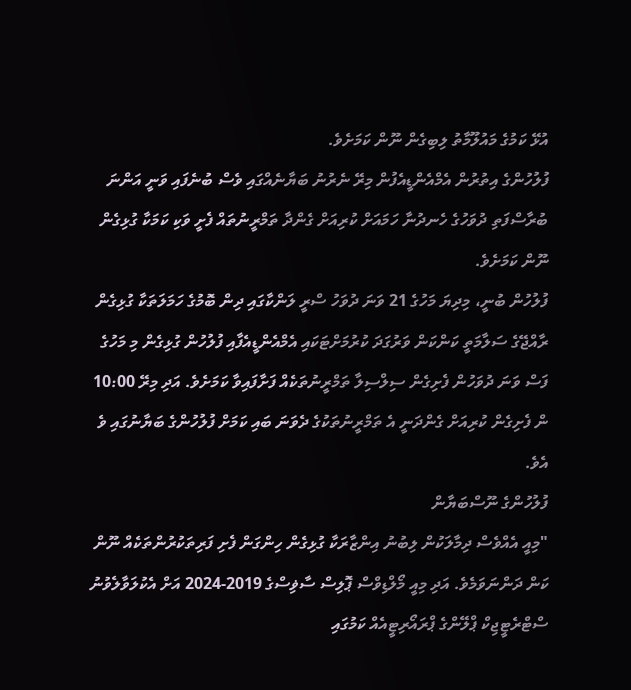އުޅޭ ކަމުގެ މައުލޫމާތު ލިބިގެން ނޫން ކަމަށެވެ.
ފުލުހުންގެ އިތުރުން އެމްއެންޑީއެފުން މިރޭ ނެރުނު ބަޔާނެއްގައި ވެސް ބުނެފައި ވަނީ އަންނަ ބުރާސްފަތި ދުވަހުގެ ހެނދުނާ ހަމައަށް ކުރިއަށް ގެންދާ ތަމްރީނުތައް ފެށީ ވަކި ކަމަކާ ގުޅިގެން ނޫން ކަމަށެވެ.
ފުލުހުން ބުނީ، މިދިޔަ މަހުގެ 21 ވަނަ ދުވަހު ސްރީ ލަންކާގައި ދިން ބޮމުގެ ހަމަލަތަކާ ގުޅިގެން ރާއްޖޭގެ ސަލާމަތީ ކަންކަން ވަރުގަދަ ކުރުމަށްޓަކައި އެމްއެންޑީއެފާއި ފުލުހުން ގުޅިގެން މި މަހުގެ ފަސް ވަނަ ދުވަހުން ފެށިގެން ސިލްސިލާ ތަމްރީނުތަކެއް ފަށާފައިވާ ކަމަށެވެ. އަދި މިރޭ 10:00 ން ފެށިގެން ކުރިއަށް ގެންދަނީ އެ ތަމްރީނުތަކުގެ ދެވަނަ ބައި ކަމަށް ފުލުހުންގެ ބަޔާނުގައި ވެ އެވެ.
ފުލުހުންގެ ނޫސްބަޔާން
"މިއީ އެއްވެސް ދިމާލަކުން ލިބުނު އިންޒާރަކާ ގުޅިގެން ހިންގަން ފެށި ފަރިތަކުރުންތަކެއް ނޫން ކަން ދަންނަވަމެވެ. އަދި މިއީ މޯލްޑިވްސް ޕޮލިސް ސާޥިސްގެ 2019-2024 އަށް އެކުލަވާލެވުނު ސްޓްރެޓީޖިކް ޕްލޭންގެ ޕްރައޯރިޓީއެއް ކަމުގައި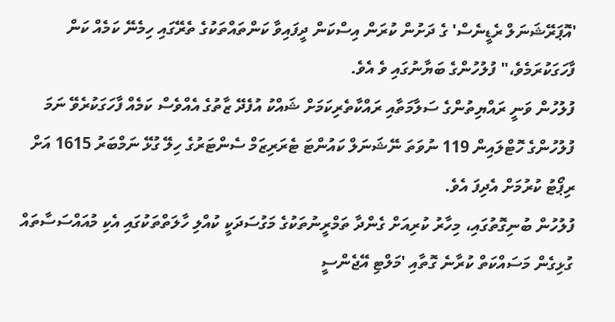'އޮޕަރޭޝަނަލް ރެޑީނެސް' ގެ ދަށުން ކުރަން އިސްކަން ދީފައިވާ ކަންތައްތަކުގެ ތެރޭގައި ހިމެނޭ ކަމެއް ކަން ފާހަގަކުރަމެވެ،" ފުލުހުންގެ ބަޔާނުގައި ވެ އެވެ.
ފުލުހުން ވަނީ ރައްޔިތުންގެ ސަލާމަތާއި ރައްކާތެރިކަމަށް ޝައްކު އުފެދޭ ޒާތުގެ އެއްވެސް ކަމެއް ފާހަގަކުރެވޭ ނަމަ ފުލުހުންގެ ހޮޓްލައިން 119 ނުވަތަ ނޭޝަނަލް ކައުންޓަ ޓެރަރިޒަމް ސެންޓަރުގެ ހިލޭ ގުޅޭ ނަމްބަރު 1615 އަށް ރިޕޯޓު ކުރުމަށް އެދިފަ އެވެ.
ފުލުހުން ބުނިގޮތުގައި، މިހާރު ކުރިއަށް ގެންދާ ތަމްރީނުތަކުގެ މަގުސަދަކީ ކުއްލި ހާލަތްތަކުގައި އެކި މުއައްސަސާތައް ގުޅިގެން މަސައްކަތް ކުރާނެ ގޮތާއި 'މަލްޓި އޭޖެންސީ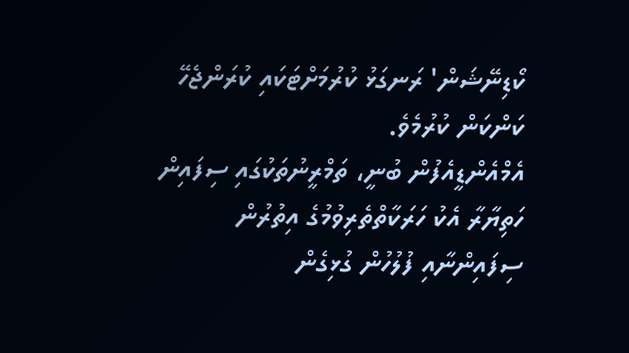ކޯޑިނޭޝަން' ރަނގަޅު ކުރުމަށްޓަކައި ކުރަންޖެހޭ ކަންކަން ކުރުމެވެ.
އެމްއެންޑީއެފުން ބުނީ، ތަމްރީނުތަކުގައި ސިފައިން ހަތިޔާރާ އެކު ހަރަކާތްތެރިވުމުގެ އިތުރުން ސިފައިންނާއި ފުލުހުން ގުޅިގެން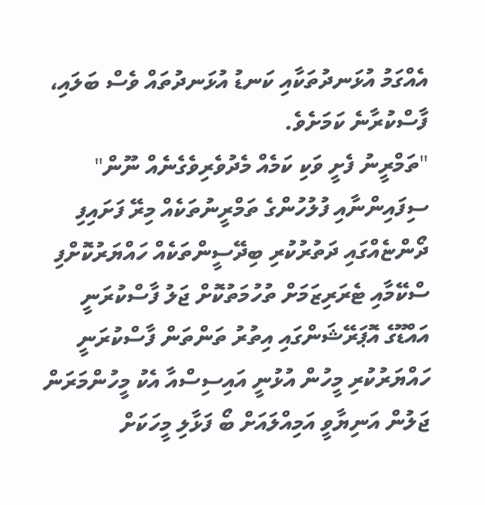އެއްގަމު އުޅަނދުތަކާއި ކަނޑު އުޅަނދުތައް ވެސް ބަލައި، ފާސްކުރާނެ ކަމަށެވެ.
"ތަމްރީނު ފެށީ ވަކި ކަމެއް މެދުވެރިވެގެނެއް ނޫން"
ސިފައިންނާއި ފުލުހުންގެ ތަމްރީނުތަކެއް މިރޭ ފަށައިފި
ދޯންޏެއްގައި ދަތުރުކުރި ބިދޭސީންތަކެއް ހައްޔަރުކޮށްފި
ސްކޭމާއި ޓެރަރިޒަމަށް ތުހުމަތުކޮށް ޖަލު ފާސްކުރަނީ
އައްޑޫގެ އޮޕަރޭޝަންގައި އިތުރު ތަންތަން ފާސްކުރަނީ
ހައްޔަރުކުރި މީހުން އުޅުނީ އައިސިސްއާ އެކު މީހުންމަރަން
ޖަލުން އަނިޔާވީ އަމިއްލައަށް ބޯ ފަޅާލި މީހަކަށް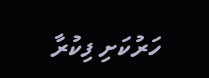ހަރުކަށި ފިކުރާ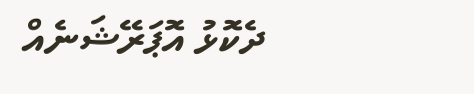ދެކޮޅު އޮޕަރޭޝަނެއް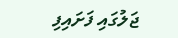ޖަލުގައި ފަށައިފި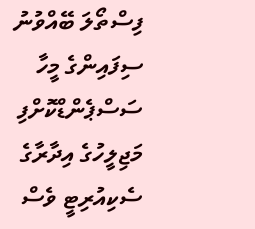ފިސްތޯލަ ބޭއްވުނު ސިފައިންގެ މީހާ ސަސްޕެންޑްކޮށްފި
މަޖިލީހުގެ އިދާރާގެ ސެކިއުރިޓީ ވެސް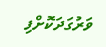ވަރުގަދަކޮށްފި